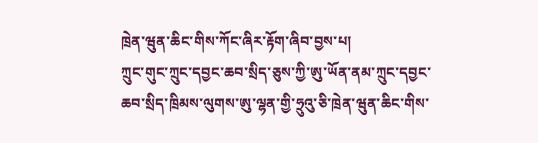ཁྲེན་ཝུན་ཆིང་གིས་ཀོང་ཞིར་རྟོག་ཞིབ་བྱས་པ།
ཀྲུང་གུང་ཀྲུང་དབྱང་ཆབ་སྲིད་ཅུས་ཀྱི་ཨུ་ཡོན་ནམ་ཀྲུང་དབྱང་ཆབ་སྲིད་ཁྲིམས་ལུགས་ཨུ་ལྷན་གྱི་ཧྲུའུ་ཅི་ཁྲེན་ཝུན་ཆིང་གིས་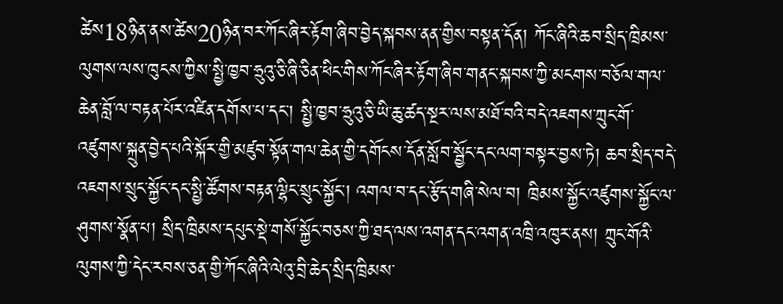ཚེས18ཉིན་ནས་ཚེས20ཉིན་བར་ཀོང་ཞིར་རྟོག་ཞིབ་བྱེད་སྐབས་ནན་གྱིས་བསྟན་དོན། ཀོང་ཞིའི་ཆབ་སྲིད་ཁྲིམས་ལུགས་ལས་ཁུངས་ཀྱིས་སྤྱི་ཁྱབ་ཧྲུའུ་ཅི་ཞི་ཅིན་ཕིང་གིས་ཀོང་ཞིར་རྟོག་ཞིབ་གནང་སྐབས་ཀྱི་མངགས་བཅོལ་གལ་ཆེན་བློ་ལ་བརྟན་པོར་འཛིན་དགོས་པ་དང་། སྤྱི་ཁྱབ་ཧྲུའུ་ཅི་ཡི་ཆུ་ཚད་སྔར་ལས་མཐོ་བའི་བདེ་འཇགས་ཀྲུང་གོ་འཛུགས་སྐྲུན་བྱེད་པའི་སྐོར་གྱི་མཛུབ་སྟོན་གལ་ཆེན་གྱི་དགོངས་དོན་སློབ་སྦྱོང་དང་ལག་བསྟར་བྱས་ཏེ། ཆབ་སྲིད་བདེ་འཇགས་སྲུང་སྐྱོང་དང་སྤྱི་ཚོགས་བརྟན་ལྷིང་སྲུང་སྐྱོང་། འགལ་བ་དང་རྩོད་གཞི་སེལ་བ། ཁྲིམས་སྐྱོང་འཛུགས་སྐྱོང་ལ་ཤུགས་སྣོན་པ། སྲིད་ཁྲིམས་དཔུང་སྡེ་གསོ་སྐྱོང་བཅས་ཀྱི་ཐད་ལས་འགན་དང་འགན་འཁྲི་འཁུར་ནས། ཀྲུང་གོའི་ལུགས་ཀྱི་དེང་རབས་ཅན་གྱི་ཀོང་ཞིའི་ལེའུ་བྲི་ཆེད་སྲིད་ཁྲིམས་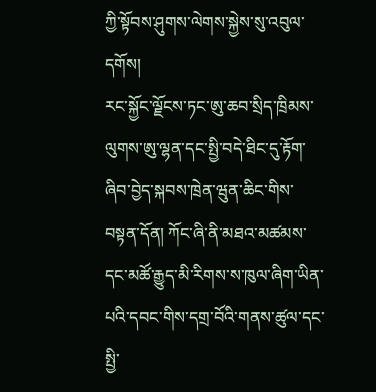ཀྱི་སྟོབས་ཤུགས་ལེགས་སྐྱེས་སུ་འབུལ་དགོས།
རང་སྐྱོང་ལྗོངས་ཏང་ཨུ་ཆབ་སྲིད་ཁྲིམས་ལུགས་ཨུ་ལྷན་དང་སྤྱི་བདེ་ཐིང་དུ་རྟོག་ཞིབ་བྱེད་སྐབས་ཁྲེན་ཝུན་ཆིང་གིས་བསྟན་དོན། ཀོང་ཞི་ནི་མཐའ་མཚམས་དང་མཚོ་རྒྱུད་མི་རིགས་ས་ཁུལ་ཞིག་ཡིན་པའི་དབང་གིས་དགྲ་བོའི་གནས་ཚུལ་དང་སྤྱི་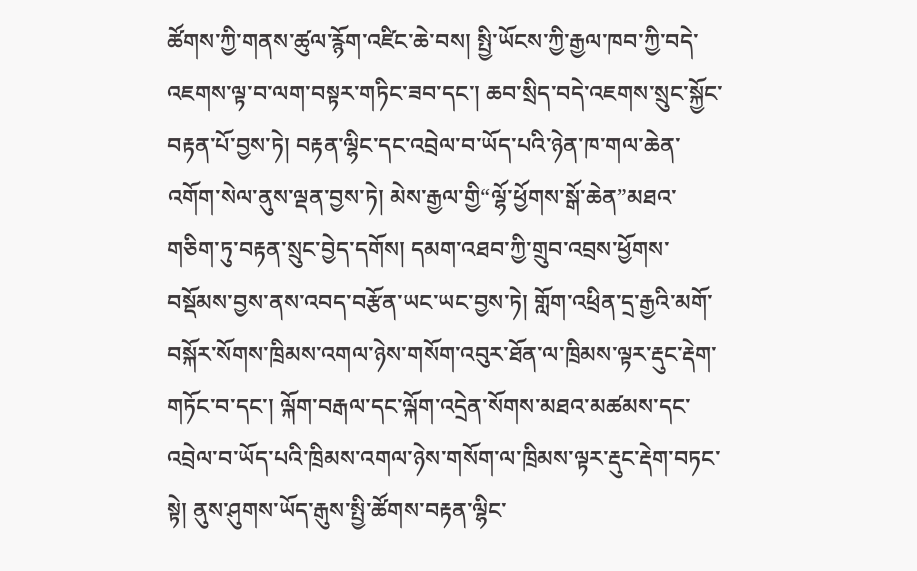ཚོགས་ཀྱི་གནས་ཚུལ་རྙོག་འཛིང་ཆེ་བས། སྤྱི་ཡོངས་ཀྱི་རྒྱལ་ཁབ་ཀྱི་བདེ་འཇགས་ལྟ་བ་ལག་བསྟར་གཏིང་ཟབ་དང་། ཆབ་སྲིད་བདེ་འཇགས་སྲུང་སྐྱོང་བརྟན་པོ་བྱས་ཏེ། བརྟན་ལྷིང་དང་འབྲེལ་བ་ཡོད་པའི་ཉེན་ཁ་གལ་ཆེན་འགོག་སེལ་ནུས་ལྡན་བྱས་ཏེ། མེས་རྒྱལ་གྱི“ལྷོ་ཕྱོགས་སྒོ་ཆེན”མཐའ་གཅིག་ཏུ་བརྟན་སྲུང་བྱེད་དགོས། དམག་འཐབ་ཀྱི་གྲུབ་འབྲས་ཕྱོགས་བསྡོམས་བྱས་ནས་འབད་བརྩོན་ཡང་ཡང་བྱས་ཏེ། གློག་འཕྲིན་དྲ་རྒྱའི་མགོ་བསྐོར་སོགས་ཁྲིམས་འགལ་ཉེས་གསོག་འབུར་ཐོན་ལ་ཁྲིམས་ལྟར་རྡུང་རྡེག་གཏོང་བ་དང་། ལྐོག་བརྒལ་དང་ལྐོག་འདྲེན་སོགས་མཐའ་མཚམས་དང་འབྲེལ་བ་ཡོད་པའི་ཁྲིམས་འགལ་ཉེས་གསོག་ལ་ཁྲིམས་ལྟར་རྡུང་རྡེག་བཏང་སྟེ། ནུས་ཤུགས་ཡོད་རྒུས་སྤྱི་ཚོགས་བརྟན་ལྷིང་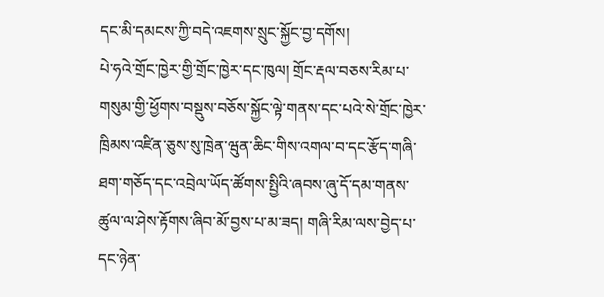དང་མི་དམངས་ཀྱི་བདེ་འཇགས་སྲུང་སྐྱོང་བྱ་དགོས།
པེ་ཧའེ་གྲོང་ཁྱེར་གྱི་གྲོང་ཁྱེར་དང་ཁུལ། གྲོང་རྡལ་བཅས་རིམ་པ་གསུམ་གྱི་ཕྱོགས་བསྡུས་བཅོས་སྐྱོང་ལྟེ་གནས་དང་པའེ་སེ་གྲོང་ཁྱེར་ཁྲིམས་འཛིན་ཅུས་སུ་ཁྲེན་ཝུན་ཆིང་གིས་འགལ་བ་དང་རྩོད་གཞི་ཐག་གཅོད་དང་འབྲེལ་ཡོད་ཚོགས་སྤྱིའི་ཞབས་ཞུ་དོ་དམ་གནས་ཚུལ་ལ་ཤེས་རྟོགས་ཞིབ་མོ་བྱས་པ་མ་ཟད། གཞི་རིམ་ལས་བྱེད་པ་དང་ཉེན་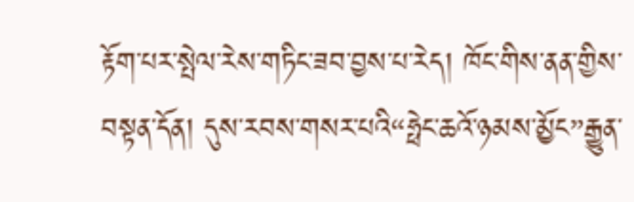རྟོག་པར་སྤེལ་རེས་གཏིང་ཟབ་བྱས་པ་རེད། ཁོང་གིས་ནན་གྱིས་བསྟན་དོན། དུས་རབས་གསར་པའི“ཧྥེང་ཆའོ་ཉམས་མྱོང”རྒྱུན་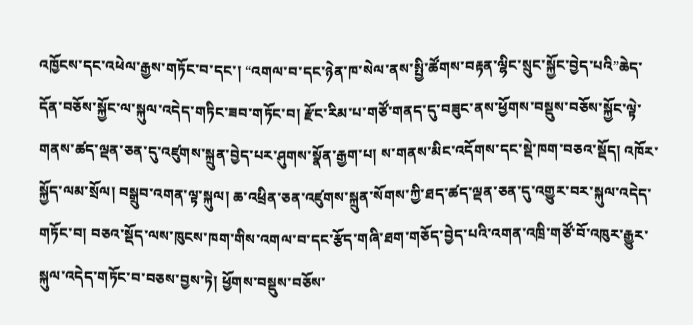འཁྱོངས་དང་འཕེལ་རྒྱས་གཏོང་བ་དང་། “འགལ་བ་དང་ཉེན་ཁ་སེལ་ནས་སྤྱི་ཚོགས་བརྟན་ལྷིང་སྲུང་སྐྱོང་བྱེད་པའི”ཆེད་དོན་བཅོས་སྐྱོང་ལ་སྐུལ་འདེད་གཏིང་ཟབ་གཏོང་བ། རྫོང་རིམ་པ་གཙོ་གནད་དུ་བཟུང་ནས་ཕྱོགས་བསྡུས་བཅོས་སྐྱོང་ལྟེ་གནས་ཚད་ལྡན་ཅན་དུ་འཛུགས་སྐྲུན་བྱེད་པར་ཤུགས་སྣོན་རྒྱག་པ། ས་གནས་མིང་འདོགས་དང་སྡེ་ཁག་བཅའ་སྡོད། འཁོར་སྐྱོད་ལམ་སྲོལ། བསྒྲུབ་འགན་ལྟ་སྐུལ། ཆ་འཕྲིན་ཅན་འཛུགས་སྐྲུན་སོགས་ཀྱི་ཐད་ཚད་ལྡན་ཅན་དུ་འགྱུར་བར་སྐུལ་འདེད་གཏོང་བ། བཅའ་སྡོད་ལས་ཁུངས་ཁག་གིས་འགལ་བ་དང་རྩོད་གཞི་ཐག་གཅོད་བྱེད་པའི་འགན་འཁྲི་གཙོ་བོ་འཁུར་རྒྱུར་སྐུལ་འདེད་གཏོང་བ་བཅས་བྱས་ཏེ། ཕྱོགས་བསྡུས་བཅོས་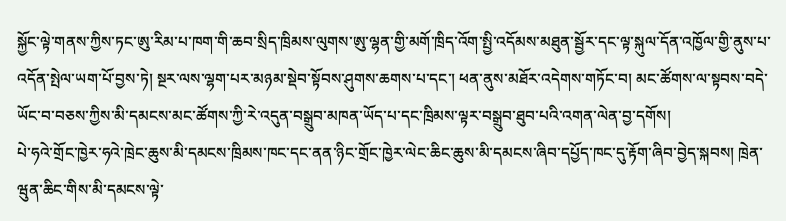སྐྱོང་ལྟེ་གནས་ཀྱིས་ཏང་ཨུ་རིམ་པ་ཁག་གི་ཆབ་སྲིད་ཁྲིམས་ལུགས་ཨུ་ལྷན་གྱི་མགོ་ཁྲིད་འོག་སྤྱི་འདོམས་མཐུན་སྦྱོར་དང་ལྟ་སྐུལ་དོན་འཁྱོལ་གྱི་ནུས་པ་འདོན་སྤེལ་ཡག་པོ་བྱས་ཏེ། སྔར་ལས་ལྷག་པར་མཉམ་སྡེབ་སྟོབས་ཤུགས་ཆགས་པ་དང་། ཕན་ནུས་མཐོར་འདེགས་གཏོང་བ། མང་ཚོགས་ལ་སྟབས་བདེ་ཡོང་བ་བཅས་ཀྱིས་མི་དམངས་མང་ཚོགས་ཀྱི་རེ་འདུན་བསྒྲུབ་མཁན་ཡོད་པ་དང་ཁྲིམས་ལྟར་བསྒྲུབ་ཐུབ་པའི་འགན་ལེན་བྱ་དགོས།
པེ་ཧའེ་གྲོང་ཁྱེར་ཧའེ་ཁྲེང་ཆུས་མི་དམངས་ཁྲིམས་ཁང་དང་ནན་ཉིང་གྲོང་ཁྱེར་ལེང་ཆིང་ཆུས་མི་དམངས་ཞིབ་དཔྱོད་ཁང་དུ་རྟོག་ཞིབ་བྱེད་སྐབས། ཁྲེན་ཝུན་ཆིང་གིས་མི་དམངས་ལྟེ་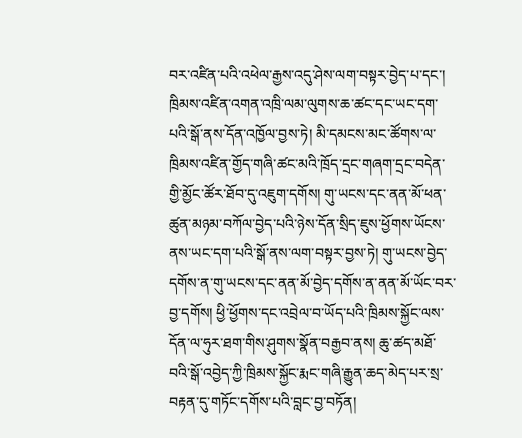བར་འཛིན་པའི་འཕེལ་རྒྱས་འདུ་ཤེས་ལག་བསྟར་བྱེད་པ་དང་། ཁྲིམས་འཛིན་འགན་འཁྲི་ལམ་ལུགས་ཆ་ཚང་དང་ཡང་དག་པའི་སྒོ་ནས་དོན་འཁྱོལ་བྱས་ཏེ། མི་དམངས་མང་ཚོགས་ལ་ཁྲིམས་འཛིན་གྱོད་གཞི་ཚང་མའི་ཁྲོད་དྲང་གཞག་དྲང་བདེན་གྱི་མྱོང་ཚོར་ཐོབ་དུ་འཇུག་དགོས། གུ་ཡངས་དང་ནན་མོ་ཕན་ཚུན་མཉམ་བཀོལ་བྱེད་པའི་ཉེས་དོན་སྲིད་ཇུས་ཕྱོགས་ཡོངས་ནས་ཡང་དག་པའི་སྒོ་ནས་ལག་བསྟར་བྱས་ཏེ། གུ་ཡངས་བྱེད་དགོས་ན་གུ་ཡངས་དང་ནན་མོ་བྱེད་དགོས་ན་ནན་མོ་ཡོང་བར་བྱ་དགོས། ཕྱི་ཕྱོགས་དང་འབྲེལ་བ་ཡོད་པའི་ཁྲིམས་སྐྱོང་ལས་དོན་ལ་ཧུར་ཐག་གིས་ཤུགས་སྣོན་བརྒྱབ་ནས། ཆུ་ཚད་མཐོ་བའི་སྒོ་འབྱེད་ཀྱི་ཁྲིམས་སྐྱོང་རྨང་གཞི་རྒྱུན་ཆད་མེད་པར་སྲ་བརྟན་དུ་གཏོང་དགོས་པའི་བླང་བྱ་བཏོན།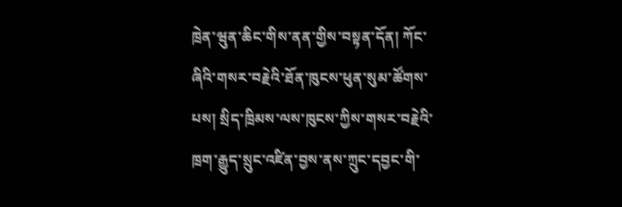ཁྲེན་ཝུན་ཆིང་གིས་ནན་གྱིས་བསྟན་དོན། ཀོང་ཞིའི་གསར་བརྗེའི་ཐོན་ཁུངས་ཕུན་སུམ་ཚོགས་པས། སྲིད་ཁྲིམས་ལས་ཁུངས་ཀྱིས་གསར་བརྗེའི་ཁྲག་རྒྱུད་སྲུང་འཛིན་བྱས་ནས་ཀྲུང་དབྱང་གི་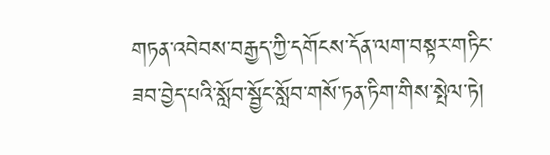གཏན་འབེབས་བརྒྱད་ཀྱི་དགོངས་དོན་ལག་བསྟར་གཏིང་ཟབ་བྱེད་པའི་སློབ་སྦྱོང་སློབ་གསོ་ཏན་ཏིག་གིས་སྤེལ་ཏེ།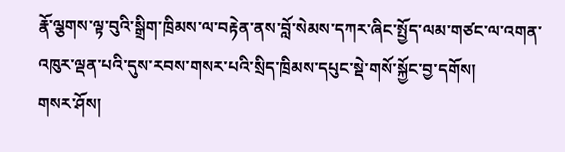རྣོ་ལྕགས་ལྟ་བུའི་སྒྲིག་ཁྲིམས་ལ་བརྟེན་ནས་བློ་སེམས་དཀར་ཞིང་སྤྱོད་ལམ་གཙང་ལ་འགན་འཁུར་ལྡན་པའི་དུས་རབས་གསར་པའི་སྲིད་ཁྲིམས་དཔུང་སྡེ་གསོ་སྐྱོང་བྱ་དགོས།
གསར་ཤོས།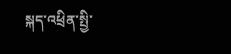སྐད་འཕྲིན་སྤྱི་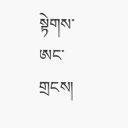སྟེགས་ཨང་གྲངས།